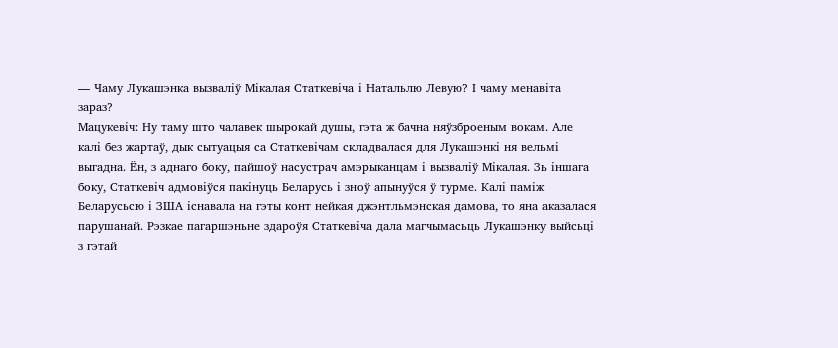— Чаму Лукашэнка вызваліў Мікалая Статкевіча і Натальлю Левую? І чаму менавіта зараз?
Мацукевіч: Ну таму што чалавек шырокай душы, гэта ж бачна няўзброеным вокам. Але калі без жартаў, дык сытуацыя са Статкевічам складвалася для Лукашэнкі ня вельмі выгадна. Ён, з аднаго боку, пайшоў насустрач амэрыканцам і вызваліў Мікалая. Зь іншага боку, Статкевіч адмовіўся пакінуць Беларусь і зноў апынуўся ў турме. Калі паміж Беларусьсю і ЗША існавала на гэты конт нейкая джэнтльмэнская дамова, то яна аказалася парушанай. Рэзкае пагаршэньне здароўя Статкевіча дала магчымасьць Лукашэнку выйсьці з гэтай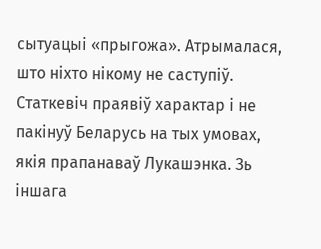сытуацыі «прыгожа». Атрымалася, што ніхто нікому не саступіў. Статкевіч праявіў характар і не пакінуў Беларусь на тых умовах, якія прапанаваў Лукашэнка. Зь іншага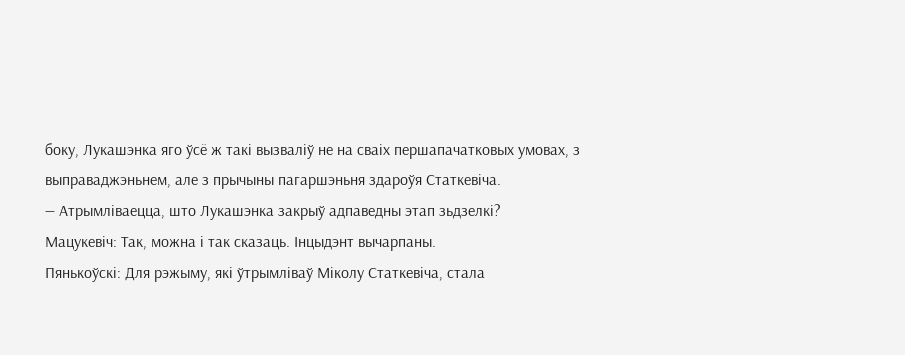боку, Лукашэнка яго ўсё ж такі вызваліў не на сваіх першапачатковых умовах, з выправаджэньнем, але з прычыны пагаршэньня здароўя Статкевіча.
— Атрымліваецца, што Лукашэнка закрыў адпаведны этап зьдзелкі?
Мацукевіч: Так, можна і так сказаць. Інцыдэнт вычарпаны.
Пянькоўскі: Для рэжыму, які ўтрымліваў Міколу Статкевіча, стала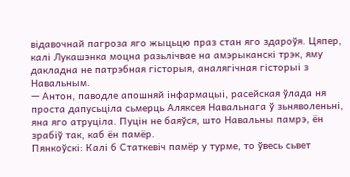відавочнай пагроза яго жыцьцю праз стан яго здароўя. Цяпер, калі Лукашэнка моцна разьлічвае на амэрыканскі трэк, яму дакладна не патрэбная гісторыя, аналягічная гісторыі з Навальным.
— Антон, паводле апошняй інфармацыі, расейская ўлада ня проста дапусьціла сьмерць Аляксея Навальнага ў зьняволеньні, яна яго атруціла. Пуцін не баяўся, што Навальны памрэ, ён зрабіў так, каб ён памёр.
Пянкоўскі: Калі б Статкевіч памёр у турме, то ўвесь сьвет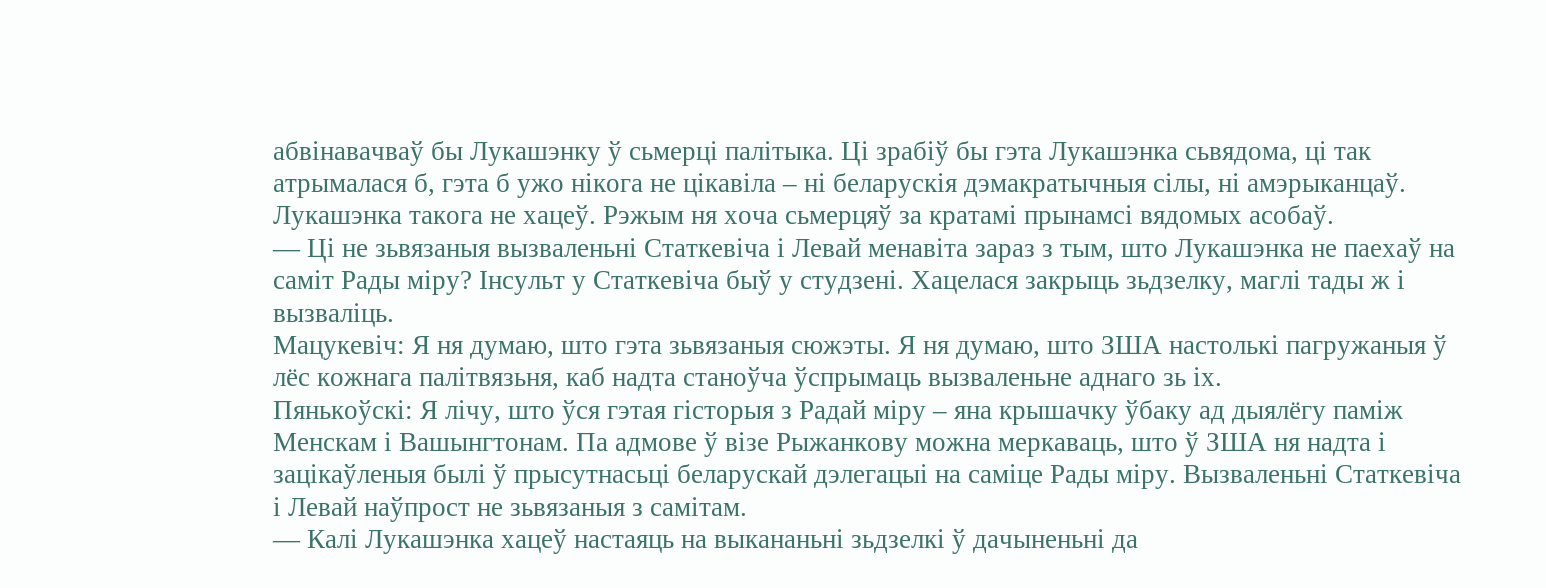абвінавачваў бы Лукашэнку ў сьмерці палітыка. Ці зрабіў бы гэта Лукашэнка сьвядома, ці так атрымалася б, гэта б ужо нікога не цікавіла – ні беларускія дэмакратычныя сілы, ні амэрыканцаў. Лукашэнка такога не хацеў. Рэжым ня хоча сьмерцяў за кратамі прынамсі вядомых асобаў.
— Ці не зьвязаныя вызваленьні Статкевіча і Левай менавіта зараз з тым, што Лукашэнка не паехаў на саміт Рады міру? Інсульт у Статкевіча быў у студзені. Хацелася закрыць зьдзелку, маглі тады ж і вызваліць.
Мацукевіч: Я ня думаю, што гэта зьвязаныя сюжэты. Я ня думаю, што ЗША настолькі пагружаныя ў лёс кожнага палітвязьня, каб надта станоўча ўспрымаць вызваленьне аднаго зь іх.
Пянькоўскі: Я лічу, што ўся гэтая гісторыя з Радай міру – яна крышачку ўбаку ад дыялёгу паміж Менскам і Вашынгтонам. Па адмове ў візе Рыжанкову можна меркаваць, што ў ЗША ня надта і зацікаўленыя былі ў прысутнасьці беларускай дэлегацыі на саміце Рады міру. Вызваленьні Статкевіча і Левай наўпрост не зьвязаныя з самітам.
— Калі Лукашэнка хацеў настаяць на выкананьні зьдзелкі ў дачыненьні да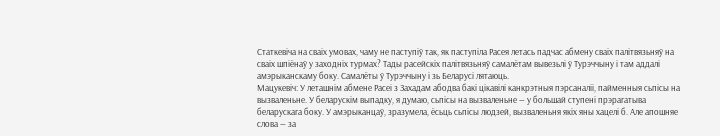Статкевіча на сваіх умовах, чаму не паступіў так, як паступіла Расея летась падчас абмену сваіх палітвязьняў на сваіх шпіёнаў у заходніх турмах? Тады расейскіх палітвязьняў самалётам вывезьлі ў Турэччыну і там аддалі амэрыканскаму боку. Самалёты ў Турэччыну і зь Беларусі лятаюць.
Мацукевіч: У леташнім абмене Расеі з Захадам абодва бакі цікавілі канкрэтныя пэрсаналіі, пайменныя сьпісы на вызваленьне. У беларускім выпадку, я думаю, сьпісы на вызваленьне — у большай ступені прэрагатыва беларускага боку. У амэрыканцаў, зразумела, ёсьць сьпісы людзей, вызваленьня якіх яны хацелі б. Але апошняе слова — за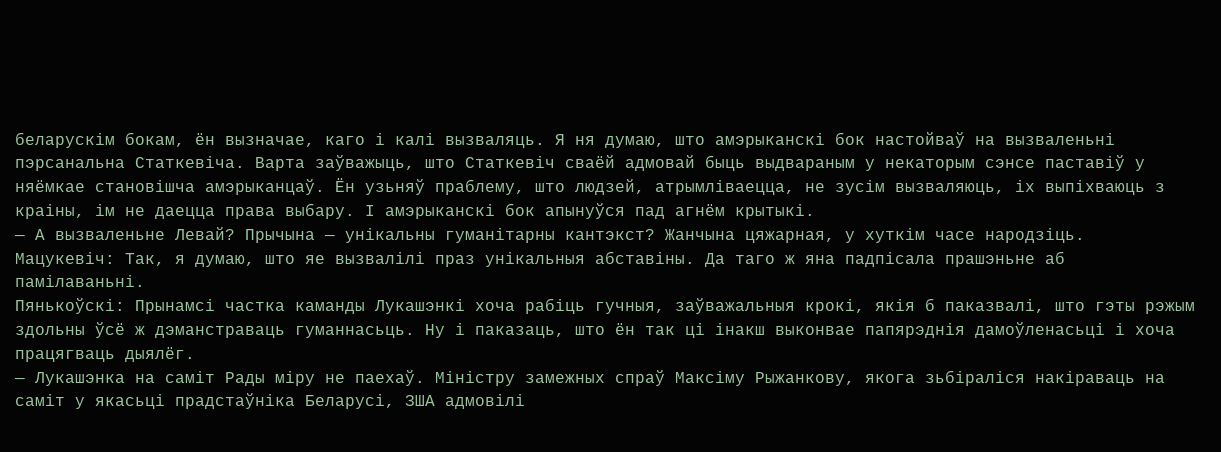беларускім бокам, ён вызначае, каго і калі вызваляць. Я ня думаю, што амэрыканскі бок настойваў на вызваленьні пэрсанальна Статкевіча. Варта заўважыць, што Статкевіч сваёй адмовай быць выдвараным у некаторым сэнсе паставіў у няёмкае становішча амэрыканцаў. Ён узьняў праблему, што людзей, атрымліваецца, не зусім вызваляюць, іх выпіхваюць з краіны, ім не даецца права выбару. І амэрыканскі бок апынуўся пад агнём крытыкі.
— А вызваленьне Левай? Прычына — унікальны гуманітарны кантэкст? Жанчына цяжарная, у хуткім часе народзіць.
Мацукевіч: Так, я думаю, што яе вызвалілі праз унікальныя абставіны. Да таго ж яна падпісала прашэньне аб памілаваньні.
Пянькоўскі: Прынамсі частка каманды Лукашэнкі хоча рабіць гучныя, заўважальныя крокі, якія б паказвалі, што гэты рэжым здольны ўсё ж дэманстраваць гуманнасьць. Ну і паказаць, што ён так ці інакш выконвае папярэднія дамоўленасьці і хоча працягваць дыялёг.
— Лукашэнка на саміт Рады міру не паехаў. Міністру замежных спраў Максіму Рыжанкову, якога зьбіраліся накіраваць на саміт у якасьці прадстаўніка Беларусі, ЗША адмовілі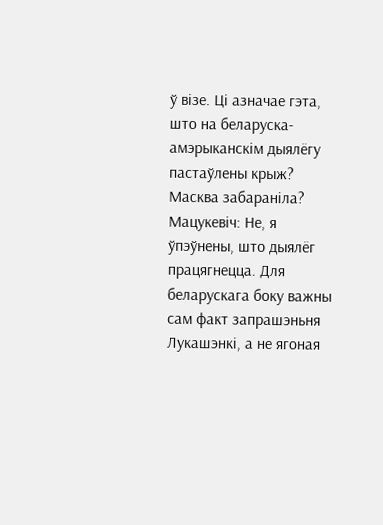ў візе. Ці азначае гэта, што на беларуска-амэрыканскім дыялёгу пастаўлены крыж? Масква забараніла?
Мацукевіч: Не, я ўпэўнены, што дыялёг працягнецца. Для беларускага боку важны сам факт запрашэньня Лукашэнкі, а не ягоная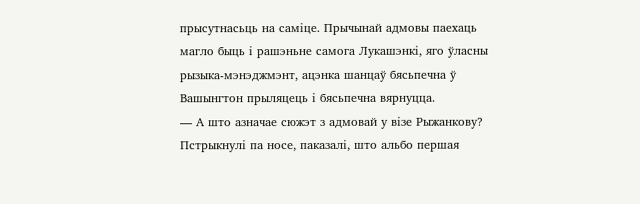прысутнасьць на саміце. Прычынай адмовы паехаць магло быць і рашэньне самога Лукашэнкі, яго ўласны рызыка-мэнэджмэнт, ацэнка шанцаў бясьпечна ў Вашынгтон прыляцець і бясьпечна вярнуцца.
— А што азначае сюжэт з адмовай у візе Рыжанкову? Пстрыкнулі па носе, паказалі, што альбо першая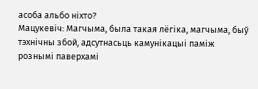асоба альбо ніхто?
Мацукевіч: Магчыма, была такая лёгіка, магчыма, быў тэхнічны збой, адсутнасьць камунікацыі паміж рознымі паверхамі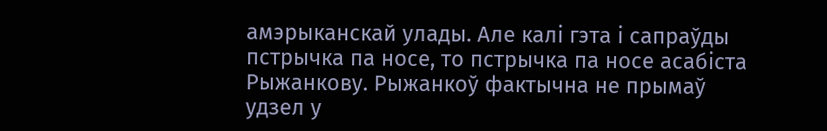амэрыканскай улады. Але калі гэта і сапраўды пстрычка па носе, то пстрычка па носе асабіста Рыжанкову. Рыжанкоў фактычна не прымаў удзел у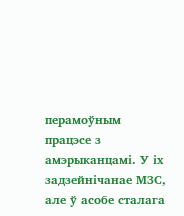перамоўным працэсе з амэрыканцамі. У іх задзейнічанае МЗС, але ў асобе сталага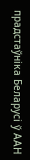прадстаўніка Беларусі ў ААН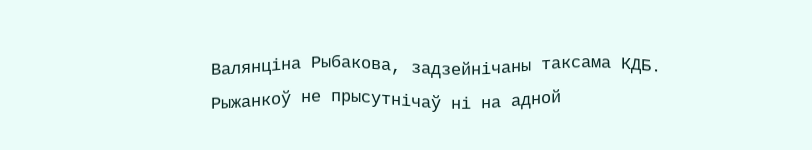Валянціна Рыбакова, задзейнічаны таксама КДБ. Рыжанкоў не прысутнічаў ні на адной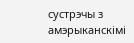сустрэчы з амэрыканскімі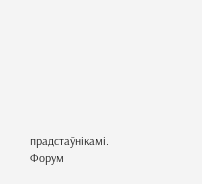прадстаўнікамі.
Форум